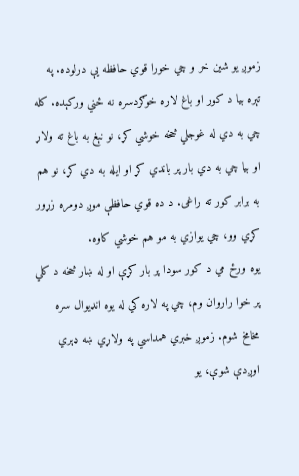زموږ يو شين خر و چي خورا قوي حافظه يې درلوده. په تېره بيا د کور او باغ لاره خوګردسره نه ځني ورکېده. کله چي به دي له غوجلي څخه خوشي کړ، نو نېغ به باغ ته ولاړ او بيا چي به دي بار پر باندي کړ او ايله به دي کړ، نو هم به برابر کور ته راغی. د ده قوي حافظې موږ دومره زړور کړي وو، چي يوازي به مو هم خوشي کاوه.
يوه ورځ مي د کور سودا پر بار کړې او له ښار څخه د کلي پر خوا راروان وم، چي په لاره کي له يوه انډيوال سره مخامخ شوم. زموږ خبري همداسي په ولاړي ښه ډېري اوږدې شوې، يو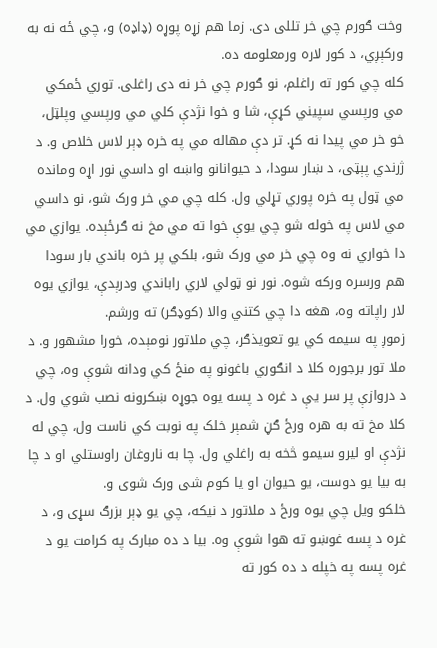وخت ګورم چي خر تللی دی. زما هم زړه پوړه (ډاډه) و، چي ځه نه به ورکېږي، د کور لاره ورمعلومه ده.
کله چي کور ته راغلم، نو ګورم چي خر نه دی راغلی. توري ځمکي مي ورپسي سپيني کړې، شا و خوا نژدې کلي مي ورپسي وپلټل، خو خر مي پيدا نه کړ. تر دې مهاله مي په خره ډېر لاس خلاص و. د ژرندي پېټی، د ښار سودا، د حيوانانو واښه او داسي نور اړه ومانده مي ټول په خره پوري تړلي ول. کله چي مي خر ورک شو، نو داسي مي لاس په خوله شو چي يوې خوا ته مي مخ نه ګرځېده. يوازي مي دا خواري نه وه چي خر مي ورک شو، بلکي پر خره باندي بار سودا هم ورسره ورکه شوه. نور نو ټولي لاري راباندي ودرېدې، يوازي يوه لار راپاته وه، هغه دا چي کتني والا (کوډګر) ته ورشم.
زموږ په سيمه کي يو تعويذګر، چي ملاتور نومېده، خورا مشهور و. د ملا تور برجوره کلا د انګوري باغونو په منځ کي ودانه شوې وه، چي د دروازې پر سر يې د غره د پسه يوه جوړه ښکرونه نصب شوي ول. د کلا مخ ته به هره ورځ ګڼ شمېر خلک په نوبت کي ناست ول، چي له نژدې او ليرو سيمو څخه به راغلي ول. چا به ناروغان راوستلي او د چا به بيا يو دوست، يو حيوان او يا کوم شی ورک شوی و.
خلکو ويل چي يوه ورځ د ملاتور د نيکه، چي يو ډېر بزرګ سړی و، د غره د پسه غوښو ته هوا شوې وه. بيا د ده مبارک په کرامت يو د غره پسه په خپله د ده کور ته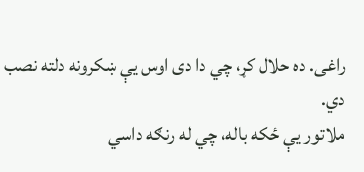راغی. ده حلال کړ، چي دا دی اوس يې ښکرونه دلته نصب دي.
ملاتور يې ځکه باله، چي له رنګه داسي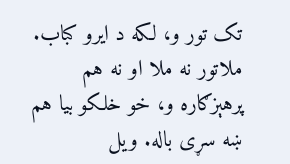تک تور و، لکه د ايرو کباب. ملاتور نه ملا او نه هم پرهېزګاره و، خو خلکو بيا هم ښه سړی باله. ويل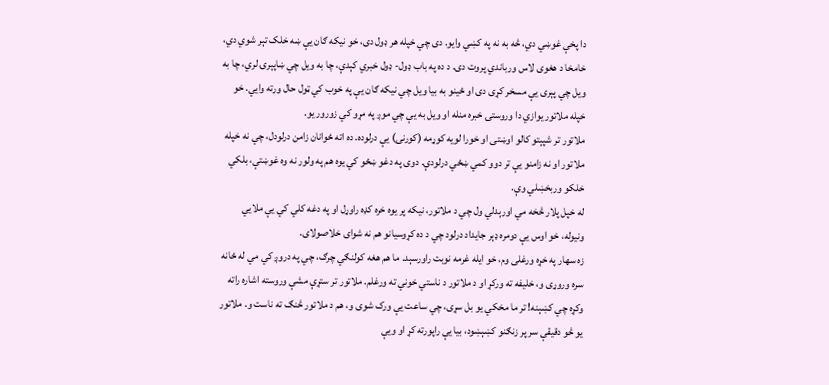دا پخې غوښي دي، څه به نه په کښي وايو. دی چي خپله هر ډول دی، خو نيکه ګان يې ښه خلک تېر شوي دي، خامخا د هغوی لاس ورباندي پروت دی. د ده په باب ډول- ډول خبري کېدې، چا به ويل چي ښاپېرۍ لري، چا به ويل چي پېری يې مسخر کړی دی او ځينو به بيا ويل چي نيکه ګان يې په خوب کي ټول حال ورته وايي. خو خپله ملاتور يوازي دا وروستۍ خبره منله او ويل به يې چي موږ په مړو کي زورور يو.
ملاتور تر شپېتو کالو اوښتی او خورا لويه کوړمه (کورنۍ) يې درلوده. ده اته ځوانان زامن درلودل، چي نه خپله ملاتور او نه زامنو يې تر دوو کمي ښځي درلودې. دوی په دغو ښځو کي يوه هم په ولور نه وه غوښتې، بلکي خلکو وربخښلي وې.
له خپل پلار څخه مي اورېدلي ول چي د ملاتور، نيکه پر يوه خره کډه راوړل او په دغه کلي کي يې ملايي ونيوله، خو اوس يې دومره ډېر جايداد درلود چي د ده کړوسيانو هم نه شوای خلاصولای.
زه سهار په خړه ورغلی وم، خو ايله غرمه نوبت راورسېد. ما هم هغه کولنګي چرګ، چي په دروږ کي مي له ځانه سره وروړی و، خليفه ته ورکړ او د ملاتور د ناستي خوني ته ورغلم. ملاتور تر ستړې مشې وروسته اشاره راته وکړه چي کښېنه! تر ما مخکي يو بل سړی، چي ساعت يې ورک شوی و، هم د ملاتور څنګ ته ناست و. ملاتور يو څو دقيقې سر پر زنګنو کښېښود، بيا يې راپورته کړ او ويې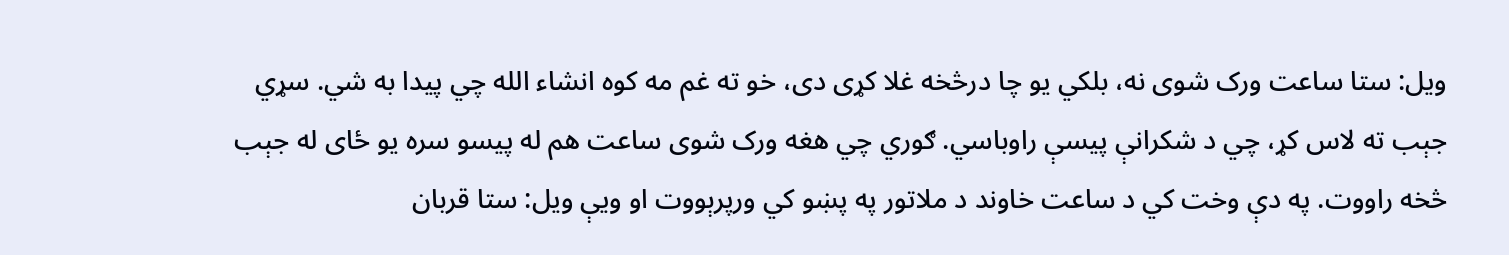ويل: ستا ساعت ورک شوی نه، بلکي يو چا درڅخه غلا کړی دی، خو ته غم مه کوه انشاء الله چي پيدا به شي. سړي جېب ته لاس کړ، چي د شکرانې پيسې راوباسي. ګوري چي هغه ورک شوی ساعت هم له پيسو سره يو ځای له جېب څخه راووت. په دې وخت کي د ساعت خاوند د ملاتور په پښو کي ورپرېووت او ويې ويل: ستا قربان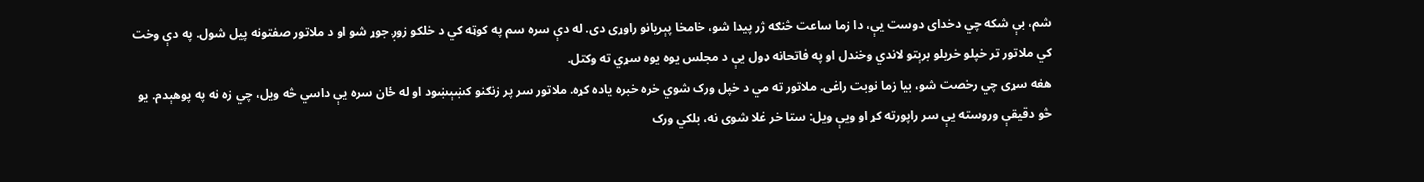شم، بې شکه چي دخدای دوست يې، دا زما ساعت څنګه ژر پيدا شو، خامخا پېريانو راوړی دی. له دې سره سم په کوټه کي د خلکو زوږ جوړ شو او د ملاتور صفتونه پيل شول. په دې وخت کي ملاتور تر خپلو خريلو برېتو لاندي وخندل او په فاتحانه ډول يې د مجلس يوه يوه سړي ته وکتل.
هغه سړی چي رخصت شو، بيا زما نوبت راغی. ملاتور ته مي د خپل ورک شوي خره خبره ياده کړه. ملاتور سر پر زنګنو کښېښود او له ځان سره يې داسي څه ويل، چي زه نه په پوهېدم. يو څو دقيقې وروسته يې سر راپورته کړ او ويې ويل: ستا خر غلا شوی نه، بلکي ورک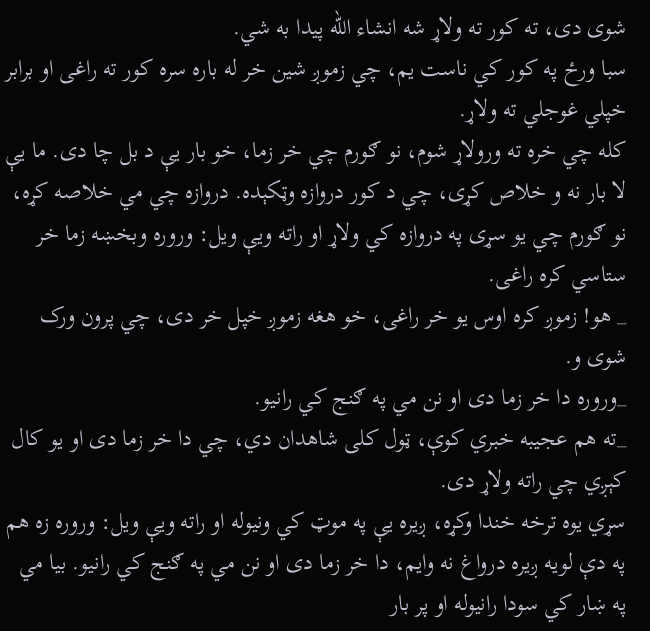شوی دی، ته کور ته ولاړ شه انشاء الله پيدا به شي.
سبا ورځ په کور کي ناست يم، چي زموږ شين خر له باره سره کور ته راغی او برابر خپلي غوجلي ته ولاړ.
کله چي خره ته ورولاړ شوم، نو ګورم چي خر زما، خو بار يې د بل چا دی. ما يې لا بار نه و خلاص کړی، چي د کور دروازه وټکېده. دروازه چي مي خلاصه کړه، نو ګورم چي يو سړی په دروازه کي ولاړ او راته ويې ويل: وروره وبخښه زما خر ستاسي کره راغی.
_ هو! زموږ کره اوس يو خر راغی، خو هغه زموږ خپل خر دی، چي پرون ورک شوی و.
_وروره دا خر زما دی او نن مي په ګنج کي رانيو.
_ته هم عجيبه خبري کوې، ټول کلی شاهدان دي، چي دا خر زما دی او يو کال کېږي چي راته ولاړ دی.
سړي يوه ترخه خندا وکړه، ږيره يې په موټ کي ونيوله او راته ويې ويل: وروره زه هم په دې لويه ږيره درواغ نه وايم، دا خر زما دی او نن مي په ګنج کي رانيو. بيا مي په ښار کي سودا رانيوله او پر بار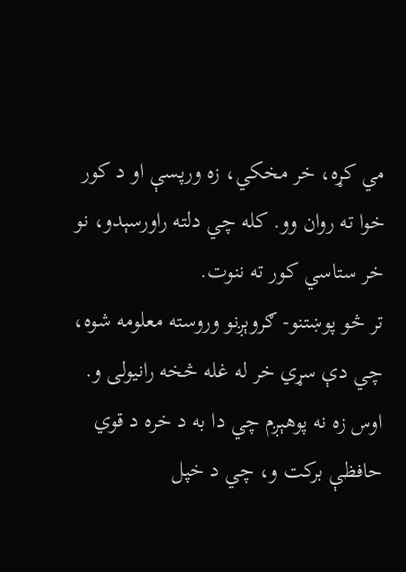مي کړه، خر مخکي، زه ورپسې او د کور خوا ته روان وو. کله چي دلته راورسېدو، نو خر ستاسي کور ته ننوت.
تر څو پوښتنو- ګروېږنو وروسته معلومه شوه، چي دې سړي خر له غله څخه رانيولی و. اوس زه نه پوهېږم چي دا به د خره د قوي حافظې برکت و، چي د خپل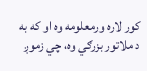کور لاره ورمعلومه وه او که به د ملاتور بزرګي وه، چي زموږ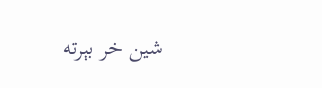شين خر بېرته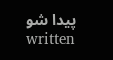پيدا شو
written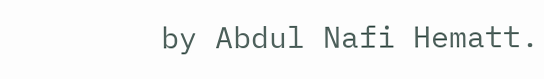by Abdul Nafi Hematt.